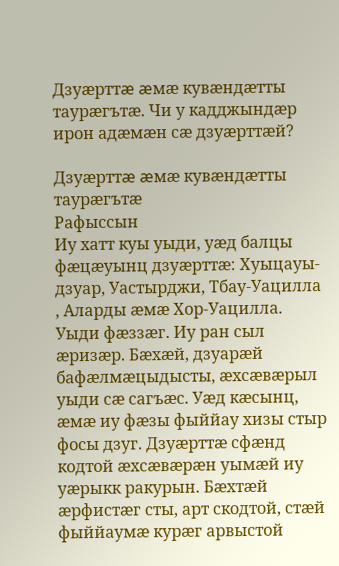Дзуæрттæ æмæ кувæндæтты таурæгътæ. Чи у кадджындæр ирон адæмæн сæ дзуæрттæй?

Дзуæрттæ æмæ кувæндæтты таурæгътæ
Рафыссын
Иу хатт куы уыди, уæд балцы фæцæуынц дзуæрттæ: Хуыцауы-дзуар, Уастырджи, Тбау-Уацилла , Аларды æмæ Хор-Уацилла. Уыди фæззæг. Иу ран сыл æризæр. Бæхæй, дзуарæй бафæлмæцыдысты, æхсæвæрыл уыди сæ сагъæс. Уæд кæсынц, æмæ иу фæзы фыййау хизы стыр фосы дзуг. Дзуæрттæ сфæнд кодтой æхсæвæрæн уымæй иу уæрыкк ракурын. Бæхтæй æрфистæг сты, арт скодтой, стæй фыййаумæ курæг арвыстой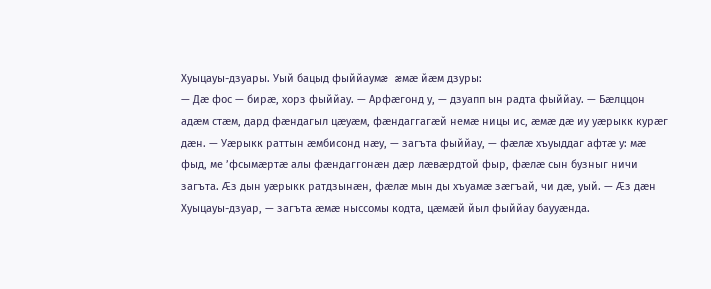Хуыцауы-дзуары. Уый бацыд фыййаумæ æмæ йæм дзуры:
— Дæ фос — бирæ, хорз фыййау. — Арфæгонд у, — дзуапп ын радта фыййау. — Бæлццон адæм стæм, дард фæндагыл цæуæм, фæндаггагæй немæ ницы ис, æмæ дæ иу уæрыкк курæг дæн. — Уæрыкк раттын æмбисонд нæу, — загъта фыййау, — фæлæ хъуыддаг афтæ у: мæ фыд, ме ’фсымæртæ алы фæндаггонæн дæр лæвæрдтой фыр, фæлæ сын бузныг ничи загъта. Æз дын уæрыкк ратдзынæн, фæлæ мын ды хъуамæ зæгъай, чи дæ, уый. — Æз дæн Хуыцауы-дзуар, — загъта æмæ ныссомы кодта, цæмæй йыл фыййау баууæнда.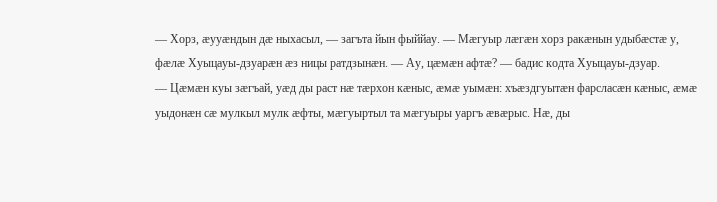— Хорз, æууæндын дæ ныхасыл, — загъта йын фыййау. — Мæгуыр лæгæн хорз ракæнын удыбæстæ у, фæлæ Хуыцауы-дзуарæн æз ницы ратдзынæн. — Ау, цæмæн афтæ? — бадис кодта Хуыцауы-дзуар.
— Цæмæн куы зæгъай, уæд ды раст нæ тæрхон кæныс, æмæ уымæн: хъæздгуытæн фарсласæн кæныс, æмæ уыдонæн сæ мулкыл мулк æфты, мæгуыртыл та мæгуыры уаргъ æвæрыс. Нæ, ды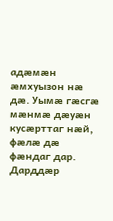адæмæн æмхуызон нæ дæ. Уымæ гæсгæ мæнмæ дæуæн кусæрттаг нæй, фæлæ дæ фæндаг дар.
Дарддæр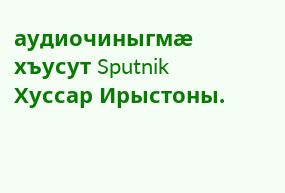аудиочиныгмæ хъусут Sputnik Хуссар Ирыстоны.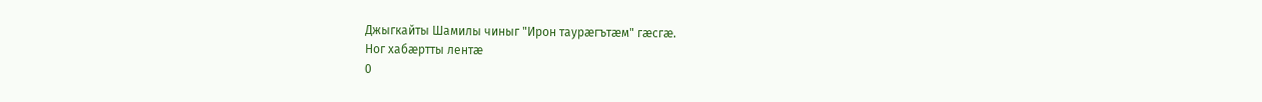Джыгкайты Шамилы чиныг "Ирон таурæгътæм" гæсгæ.
Ног хабӕртты лентӕ
0